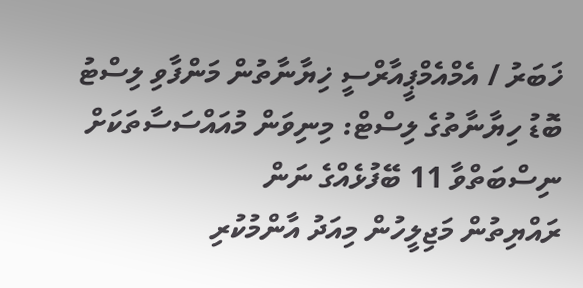ޚަބަރު / އެމްއެމްޕީއާރްސީ ޚިޔާނާތުން މަންފާވި ލިސްޓު
ބޮޑު ހިޔާނާތުގެ ލިސްޓް: މިނިވަން މުއައްސަސާތަކަށް ނިސްބަތްވާ 11 ބޭފުޅެއްގެ ނަން
ރައްޔިތުން މަޖިލީހުން މިއަދު އާންމުކުރި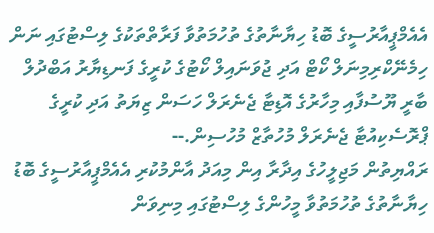އެއެމްޕީއާރުސީގެ ބޮޑު ހިޔާނާތުގެ ތުހުމަތުވާ ފަރާތްތަކުގެ ލިސްޓުގައި ނަން ހިމެނޭކްރިމިނަލް ކޯޓް އަދި ޖުވަނައިލް ކޯޓުގެ ކުރީގެ ފަނޑިޔާރު އަބްދުލް ބާރީ ޔޫސުފާއި މިހާރުގެ އޮޑިޓާ ޖެނެރަލް ހަސަން ޒިޔަތު އަދި ކުރީގެ ޕްރޮސެކިއުޓާ ޖެނެރަލް މުހުތާޒް މުހުސިން.--
ރައްޔިތުން މަޖިލީހުގެ އިދާރާ އިން މިއަދު އާންމުކުރި އެއެމްޕީއާރުސީގެ ބޮޑު ހިޔާނާތުގެ ތުހުމަތުވާ މީހުންގެ ލިސްޓުގައި މިނިވަން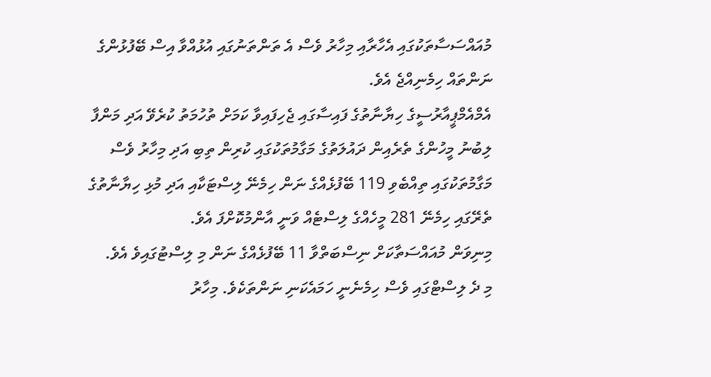މުއައްސަސާތަކުގައި އެހާރާއި މިހާރު ވެސް އެ ތަންތަނުގައި އުޅުއްވާ އިސް ބޭފުޅުންގެ ނަންތައް ހިމެނިއްޖެ އެވެ.
އެމްއެމްޕީއާރުސީގެ ހިޔާނާތުގެ ފައިސާގައި ޖެހިފައިވާ ކަމަށް ތުހުމަތު ކުރެވޭ އަދި މަންފާ ލިބުނު މީހުންގެ ތެރެއިން ދައުލަތުގެ މަގާމުތަކުގައި ކުރިން ތިބި އަދި މިހާރު ވެސް މަގާމުތަކުގައި ތިއްބެވި 119 ބޭފުޅެއްގެ ނަން ހިމެނޭ ލިސްޓަކާއި އަދި މުޅި ހިޔާނާތުގެ ތެރޭގައި ހިމެނޭ 281 މީހެއްގެ ލިސްޓެއް ވަނީ އާންމުކޮށްފަ އެވެ.
މިނިވަން މުއައްސަތާކަށް ނިސްބަތްވާ 11 ބޭފުޅެއްގެ ނަން މި ލިސްޓުގައިވެ އެވެ.
މި ދެ ލިސްޓްގައި ވެސް ހިމެނެނީ ހަމައެކަނި ނަންތަކެވެ. މިހާރު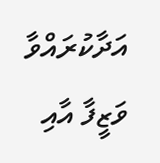އަދާކުރައްވާ ވަޒީފާ އާއި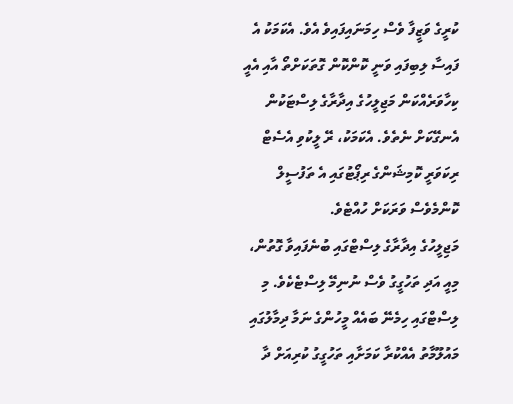ކުރީގެ ވަޒީފާ ވެސް ހިމަނައިފައިވެ އެވެ. އެކަމަކު އެ ފައިސާ ލިބިފައި ވަނީ ކޮންކޮން ގޮތަކަށްތޯ އާއި އެއީ ކިހާވަރެއްކަން މަޖިލީހުގެ އިދާރާގެ ލިސްޓަކުން އެނގޭކަށް ނެތެވެ. އެކަމަކު، ރޭ ލީކުވި އެސެޓް ރިކަވަރީ ކޮމިޝަންގެ ރިޕޯޓުގައި އެ ތަފުސީލް ކޮންމެވެސް ވަރަކަށް ހުއްޓެވެ.
މަޖިލީހުގެ އިދާރާގެ ލިސްޓްގައި ބުނެފައިވާ ގޮތުން، މިއީ އަދި ތަހުގީގު ވެސް ނުނިމޭ ލިސްޓެކެވެ. މި ލިސްޓްގައި ހިމެނޭ ބައެއް މީހުންގެ ނަމާ ދިމާލުގައި މައުލޫމާތު އެއްކުރާ ކަމަށާއި ތަހުގީގު ކުރިއަށް ދާ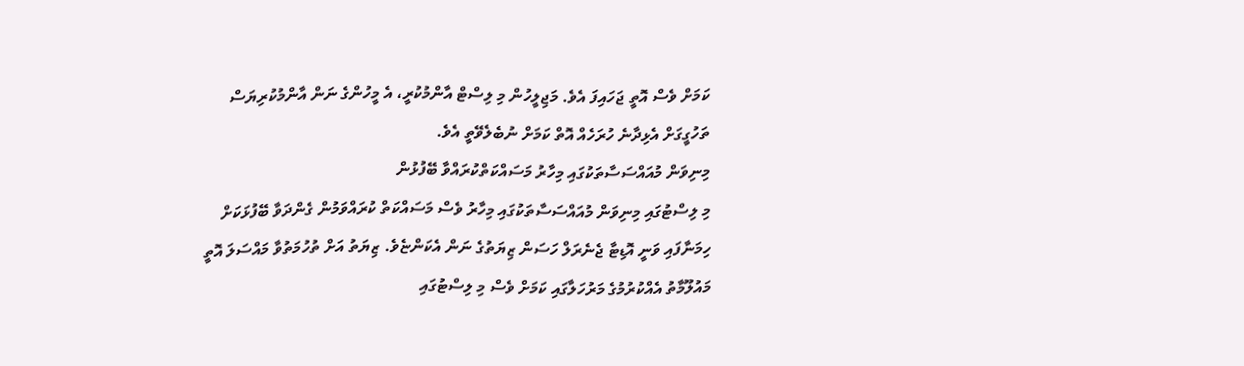ކަމަށް ވެސް އޮތީ ޖަހައިފަ އެވެ. މަޖިލީހުން މި ލިސްޓް އާންމުކުރީ، އެ މީހުންގެ ނަން އާންމުކުރިޔަސް ތަހުގީގަށް އެޅިދާނެ ހުރަހެއް އޮތް ކަމަށް ނުބެލެވޭތީ އެވެ.
މިނިވަން މުއައްސަސާތަކުގައި މިހާރު މަސައްކަތްކުރައްވާ ބޭފުޅުން
މި ލިސްޓުގައި މިނިވަން މުއައްސަސާތަކުގައި މިހާރު ވެސް މަސައްކަތް ކުރައްވަމުން ގެންދަވާ ބޭފުޅަކަށް ހިމަނާފައި ވަނީ އޮޑިޓާ ޖެނެރަލް ހަސަން ޒިޔަތުގެ ނަން އެކަންޏެވެ. ޒިޔަތު އަށް ތުހުމަތުވާ މައްސަލަ އޮތީ މައުލޫމާތު އެއްކުރުމުގެ މަރުހަލާގައި ކަމަށް ވެސް މި ލިސްޓުގައި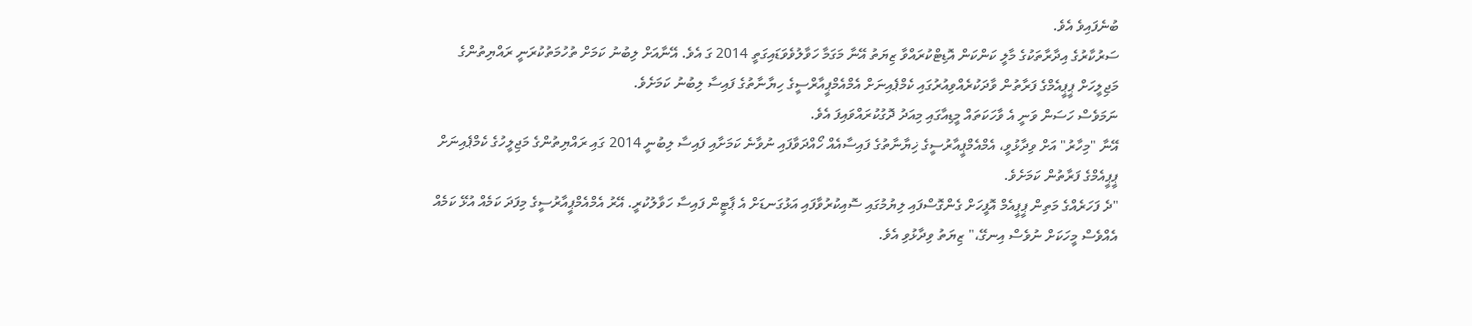ބުނެފައިވެ އެވެ.
ސަރުކާރުގެ އިދާރާތަކުގެ މާލީ ކަންކަން އޮޑިޓްކުރައްވާ ޒިޔަތު އޭނާ މަގަމާ ހަވާލުވެވަޑައިގަތީ 2014 ގަ އެވެ. އޭނާއަށް ލިބުނު ކަމަށް ތުހުމަތުކުރަނީ ރައްޔިތުންގެ މަޖިލީހަށް ޕީޕީއެމްގެ ފަރާތުން ވާދަކުރެއްވިއުރުގައި ކެމްޕެއިނަށް އެމްއެމްޕީއާރްސީގެ ހިޔާނާތުގެ ފައިސާ ލިބުނު ކަމަށެވެ.
ނަމަވެސް ހަސަން ވަނީ އެ ވާހަކަތައް މީޑިއާގައި މިއަދު ދޮގުކުރައްވައިފަ އެވެ.
އޭނާ "މިހާރު" އަށް ވިދާޅުވީ، އެމްއެމްޕީއާރުސީގެ ޚިޔާނާތުގެ ފައިސާއެއް ހޯއްދަވާފައި ނުވާނެ ކަމަށާއި ފައިސާ ލިބުނީ 2014 ގައި ރައްޔިތުންގެ މަޖިލީހުގެ ކެމްޕެއިނަށް ޕީޕީއެމްގެ ފަރާތުން ކަމަށެވެ.
"ދެ ފަހަރެއްގެ މަތިން ޕީޕީއެމް އޮފީހަށް ގެންގޮސްފައި ލިޔުމުގައި ސޮއިކުރުވާފައި އަޅުގަނޑަށް އެ ޕާޓީން ފައިސާ ހަވާލުކުރީ. އޭރު އެމްއެމްޕީއާރުސީގެ މިފަދަ ކަމެއް އުޅޭ ކަމެއް އެއްވެސް މީހަކަށް ނުވެސް އިނގޭ،" ޒިޔަތު ވިދާޅުވި އެވެ.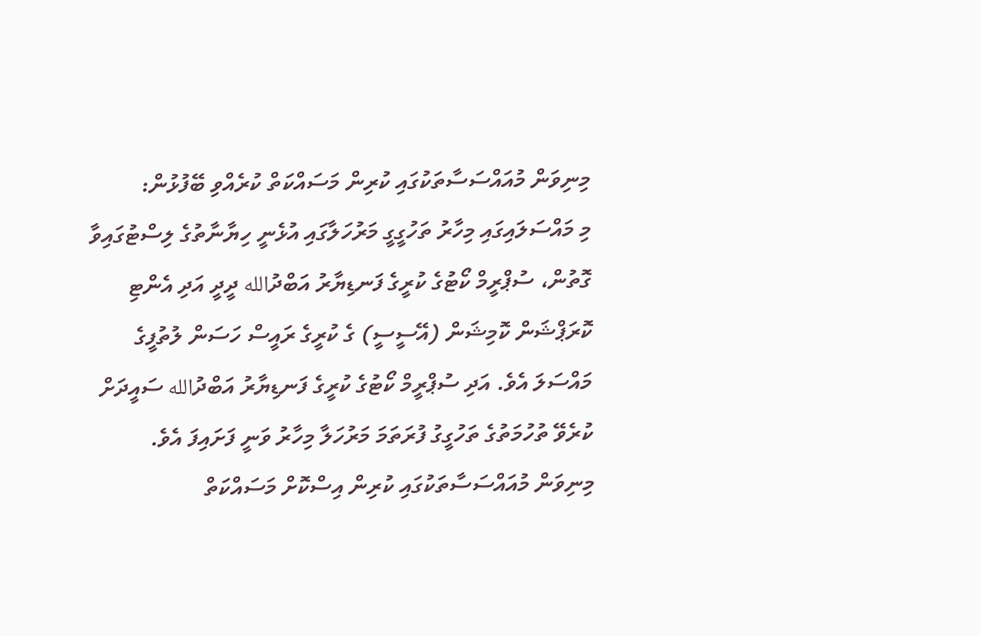މިނިވަން މުއައްސަސާތަކުގައި ކުރިން މަސައްކަތް ކުރެއްވި ބޭފުޅުން:
މި މައްސަލައިގައި މިހާރު ތަހުގީގީ މަރުހަލާގައި އުޅެނީ ހިޔާނާތުގެ ލިސްޓުގައިވާ ގޮތުން، ސުޕްރީމް ކޯޓުގެ ކުރީގެ ފަނޑިޔާރު އަބްދުالله ދީދީ އަދި އެންޓި ކޮރަޕްޝަން ކޮމިޝަން (އޭސީސީ) ގެ ކުރީގެ ރައީސް ހަސަން ލުތުފީގެ މައްސަލަ އެވެ. އަދި ސުޕްރީމް ކޯޓުގެ ކުރީގެ ފަނޑިޔާރު އަބްދުالله ސައީދަށް ކުރެވޭ ތުހުމަތުގެ ތަހުގީގު ފުރަތަމަ މަރުހަލާ މިހާރު ވަނީ ފަށައިފަ އެވެ.
މިނިވަން މުއައްސަސާތަކުގައި ކުރިން އިސްކޮށް މަސައްކަތް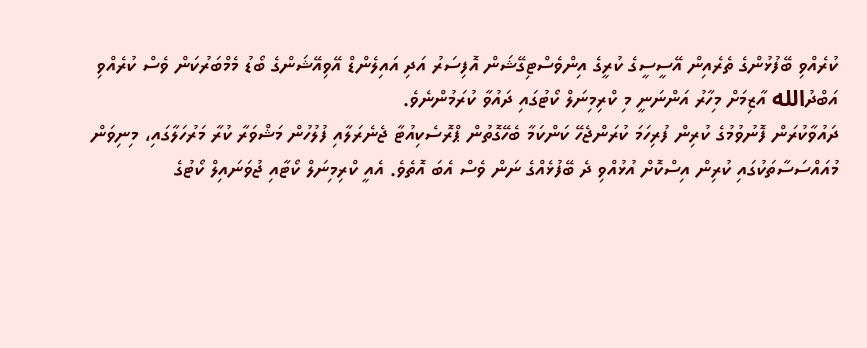ކުރެއްވި ބޭފުޅުންގެ ތެރެއިން އޭސީސީގެ ކުރީގެ އިންވެސްޓިގޭޝަން އޮފިސަރު އަދި އައިލެންޑް އޭވިއޭޝަންގެ ބޯޑު މެމްބަރުކަން ވެސް ކުރެއްވި އަބްދުالله އާޒިމަށް މިހާރު އަންނަނީ މި ކްރިމިނަލް ކޯޓުގައި ދައުވާ ކުރަމުންނެވެ.
ދައުވާކުރަން ފޮނުވުމުގެ ކުރިން ފުރިހަމަ ކުރަންޖެހޭ ކަންކަމާ ބެހޭގޮތުން ޕްރޮސެކިއުޓާ ޖެނެރަލާއި ފުލުހުން މަޝްވަރާ ކުރާ މަރުހަލާގައި، މިނިވަން މުއައްސަސާތަކުގައި ކުރިން އިސްކޮށް އުޅުއްވި ދެ ބޭފުޅެއްގެ ނަން ވެސް އެބަ އޮތެވެ. އެއީ ކްރިމިނަލް ކޯޓާއި ޖުވަނައިލް ކޯޓުގެ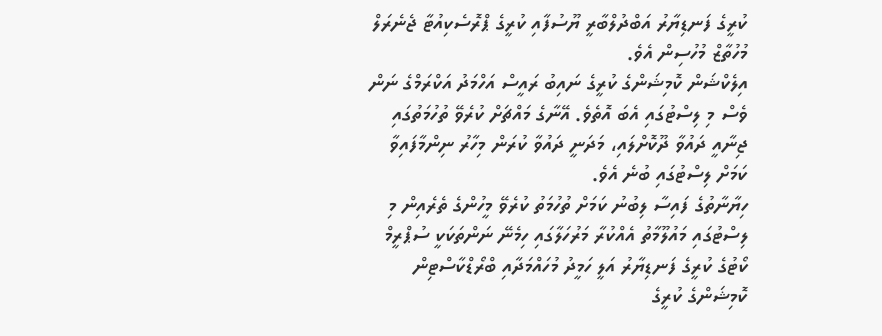ކުރީގެ ފަނޑިޔާރު އަބްދުލްބާރީ ޔޫސުފާއި ކުރީގެ ޕްރޮސެކިއުޓާ ޖެނެރަލް މުހުތާޒް މުހުސިން އެވެ.
އިލެކްޝަން ކޮމިޝަންގެ ކުރީގެ ނައިބު ރައީސް އަހްމަދު އަކްރަމްގެ ނަން ވެސް މި ލިސްޓުގައި އެބަ އޮތެވެ. އޭނާގެ މައްޗަށް ކުރެވޭ ތުހުމަތުގައި ޖިނާއީ ދައުވާ ދޫކޮށްލައި، މަދަނީ ދައުވާ ކުރަން މިހާރު ނިންމާފައިވާ ކަމަށް ލިސްޓުގައި ބުނެ އެވެ.
ހިޔާނާތުގެ ފައިސާ ލިބުނު ކަމަށް ތުހުމަތު ކުރެވޭ މީހުންގެ ތެރެއިން މި ލިސްޓުގައި މައުލޫމާތު އެއްކުރާ މަރުހަލާގައި ހިމެނޭ ނަންތަކަކީ ސުޕްރީމް ކޯޓުގެ ކުރީގެ ފަނޑިޔާރު އަލީ ހަމީދު މުހައްމަދާއި ބްރޯޑްކާސްޓިން ކޮމިޝަންގެ ކުރީގެ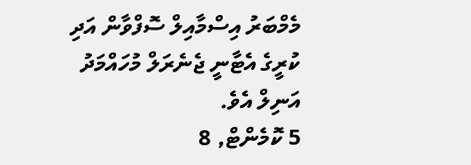މެމްބަރު އިސްމާއިލް ސޮފްވާން އަދި ކުރީގެ އެޓާނީ ޖެނެރަލް މުހައްމަދު އަނިލް އެވެ.
5 ކޮމެންޓް, 8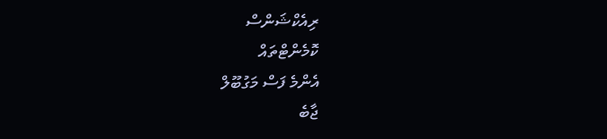ރިއެކްޝަންސް
ކޮމެންޓްތައް
އެންމެ ފަސް މަގުބޫލް
ޖާބެ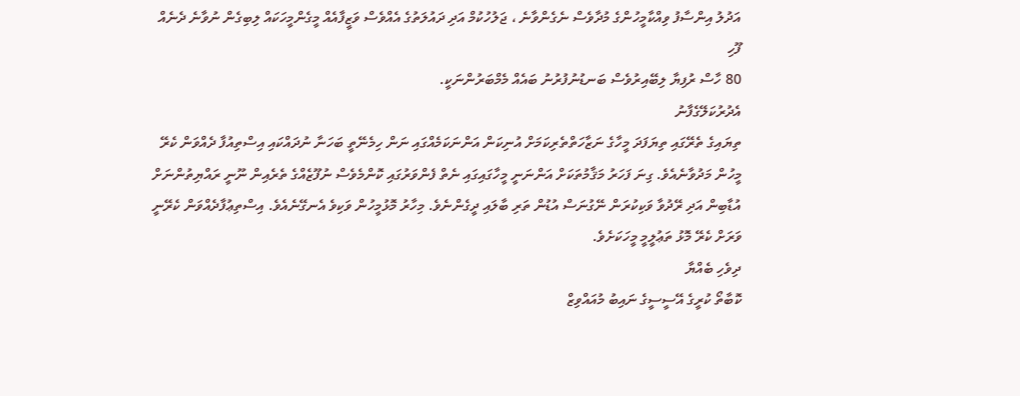އަދުލު އިންސާފު ވިއްކާމީހުންގެ މުދާވެސް ނެގެންވާނެ ، ޖަލުހުކުމް އަދި ދައުލަތުގެ އެއްވެސް ވަޒީފާއެއް މީގެންމީހަކައް ލިބިގެން ނުވާނެ ދެނެއް
ފޫހި
80 ހާސް ރުފިޔާ ލިބޭއިރުވެސް ބަނޑުނުފުރުނު ބައެއް މެމްބަރުންނަކީ.
އެދުރުކަލޭގެފާނު
ތިޔައިގެ ތެރޭގައި ތިޔަފަދަ މީހާގެ ނަޒާހަތްތެރިކަމަށް އުނިކަން އަންނަކަމެއްގައި ނަން ހިމެނޭތީ ބަހަނާ ނުދައްކައި އިސްތިއުފާ ދެއްވަން ކެރޭ މީހުން މަދުވާނެއެވެ. ގިނަ ފަހަރު މަޤާމުތަކަށް އަންނަނީ މީހާގައިގައި ނެތް ފެންވަރުގައި ކޮންމެވެސް ނުފޫޒެއްގެ ތެރެއިން ނޫނީ ރައްޔިތުންނަށް އުޑާބިން އަދި ރޭދުވާ ވަކިކުރަން ނޭގުނަސް އުޑުން ތަރި ބާލައި ދީގެންނެވެ. މިހާރު މޮޅުމީހުން ވަކިވެ އެނގޭނެއެވެ. އިސްތިޢުފާދެއްވަން ކެރޭނީ ވަރަށް ކެރޭ މޮޅު ތަޢުލީމީ މީހަކަށެވެ.
ދިވެހި ބެއްޔާ
ކޮބާތޯ ކުރީގެ އޭސީސީގެ ނައިބު މުއައްވިޒް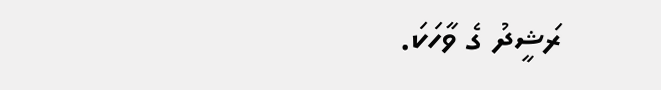ރަޝީދު ގެ ވާހަކަ.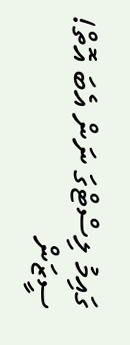ގައިމު ލިސްޓްގަ ނަން އެބަ އޮތް!
ސީޒަން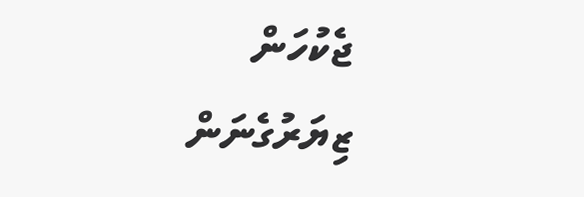ޖެކުހަން
ޒިޔަރުގެނަން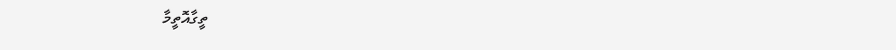ތީގާއޮތީމާ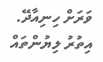ވަރަށް ހިނިއާދޭ.
އިތުރު ލިޔުންތައް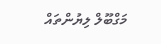މަގްބޫލް ލިޔުންތައް